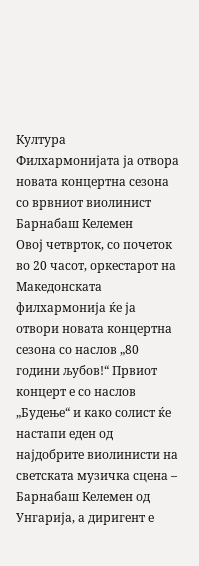Култура
Филхармонијата ја отвора новата концертна сезона со врвниот виолинист Барнабаш Келемен
Овој четврток, со почеток во 20 часот, оркестарот на Македонската филхармонија ќе ја отвори новата концертна сезона со наслов „80 години љубов!“ Првиот концерт е со наслов „Будење“ и како солист ќе настапи еден од најдобрите виолинисти на светската музичка сцена – Барнабаш Келемен од Унгарија, а диригент е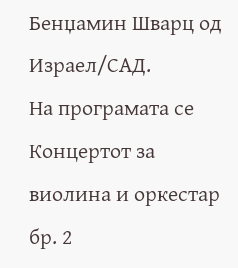Бенџамин Шварц од Израел/САД.
На програмата се Концертот за виолина и оркестар бр. 2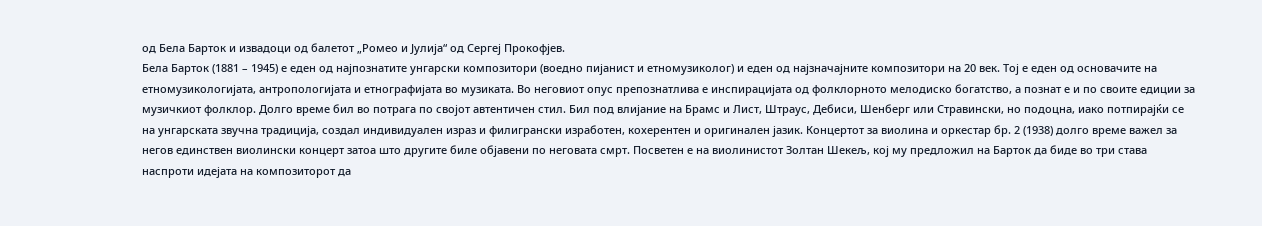од Бела Барток и извадоци од балетот „Ромео и Јулија“ од Сергеј Прокофјев.
Бела Барток (1881 – 1945) е еден од најпознатите унгарски композитори (воедно пијанист и етномузиколог) и еден од најзначајните композитори на 20 век. Тој е еден од основачите на етномузикологијата, антропологијата и етнографијата во музиката. Во неговиот опус препознатлива е инспирацијата од фолклорното мелодиско богатство, а познат е и по своите едиции за музичкиот фолклор. Долго време бил во потрага по својот автентичен стил. Бил под влијание на Брамс и Лист, Штраус, Дебиси, Шенберг или Стравински, но подоцна, иако потпирајќи се на унгарската звучна традиција, создал индивидуален израз и филигрански изработен, кохерентен и оригинален јазик. Концертот за виолина и оркестар бр. 2 (1938) долго време важел за негов единствен виолински концерт затоа што другите биле објавени по неговата смрт. Посветен е на виолинистот Золтан Шекељ, кој му предложил на Барток да биде во три става наспроти идејата на композиторот да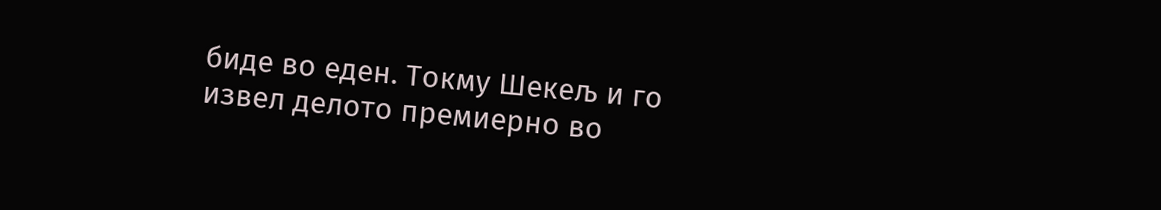биде во еден. Токму Шекељ и го извел делото премиерно во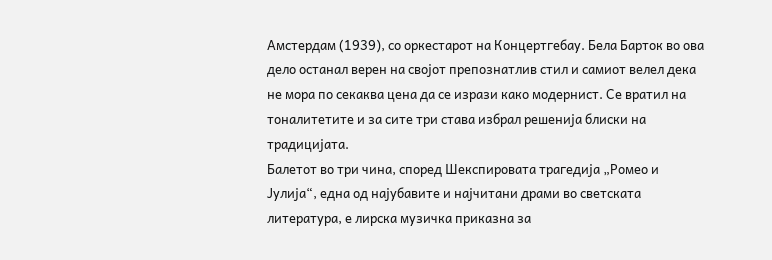Амстердам (1939), со оркестарот на Концертгебау. Бела Барток во ова дело останал верен на својот препознатлив стил и самиот велел дека не мора по секаква цена да се изрази како модернист. Се вратил на тоналитетите и за сите три става избрал решенија блиски на традицијата.
Балетот во три чина, според Шекспировата трагедија „Ромео и Јулија“, една од најубавите и најчитани драми во светската литература, е лирска музичка приказна за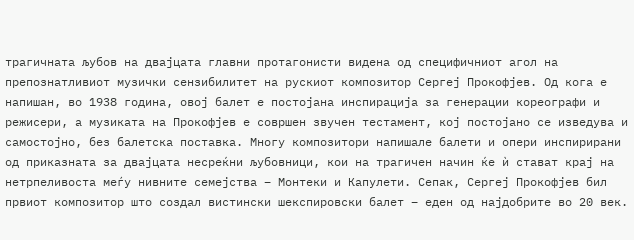трагичната љубов на двајцата главни протагонисти видена од специфичниот агол на препознатливиот музички сензибилитет на рускиот композитор Сергеј Прокофјев. Од кога е напишан, во 1938 година, овој балет е постојана инспирација за генерации кореографи и режисери, а музиката на Прокофјев е совршен звучен тестамент, кој постојано се изведува и самостојно, без балетска поставка. Многу композитори напишале балети и опери инспирирани од приказната за двајцата несреќни љубовници, кои на трагичен начин ќе ѝ стават крај на нетрпеливоста меѓу нивните семејства – Монтеки и Капулети. Сепак, Сергеј Прокофјев бил првиот композитор што создал вистински шекспировски балет – еден од најдобрите во 20 век.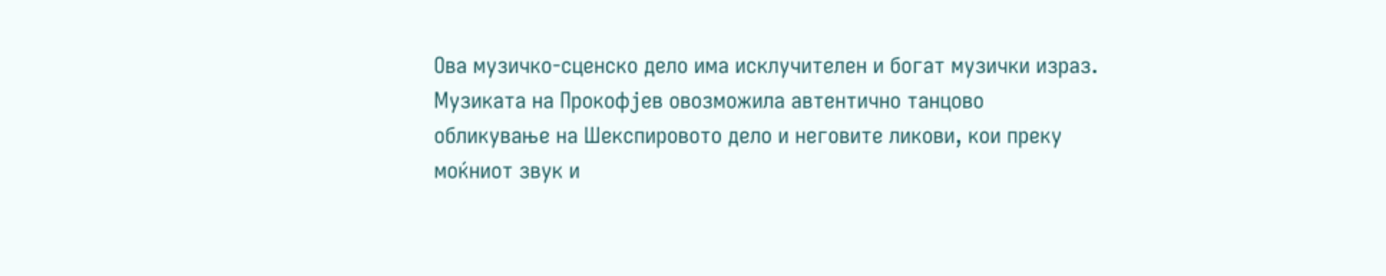Ова музичко-сценско дело има исклучителен и богат музички израз. Музиката на Прокофјев овозможила автентично танцово обликување на Шекспировото дело и неговите ликови, кои преку моќниот звук и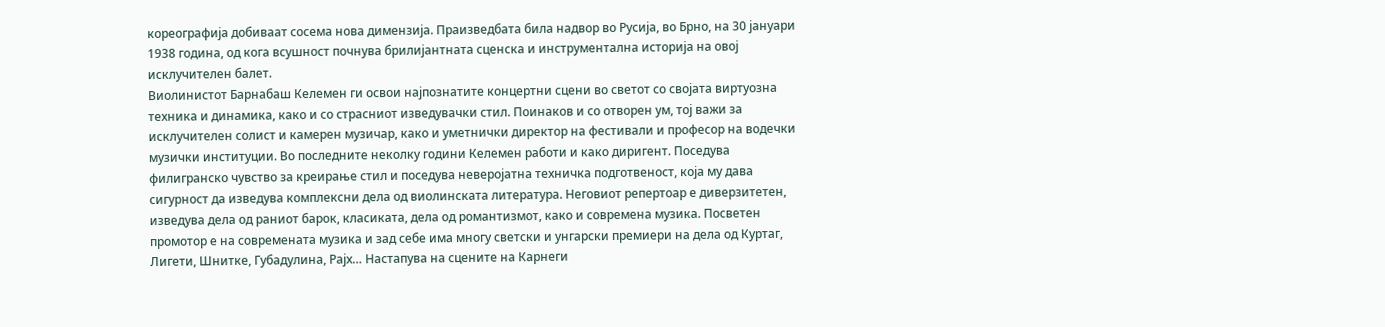кореографија добиваат сосема нова димензија. Праизведбата била надвор во Русија, во Брно, на 30 јануари 1938 година, од кога всушност почнува брилијантната сценска и инструментална историја на овој исклучителен балет.
Виолинистот Барнабаш Келемен ги освои најпознатите концертни сцени во светот со својата виртуозна техника и динамика, како и со страсниот изведувачки стил. Поинаков и со отворен ум, тој важи за исклучителен солист и камерен музичар, како и уметнички директор на фестивали и професор на водечки музички институции. Во последните неколку години Келемен работи и како диригент. Поседува филигранско чувство за креирање стил и поседува неверојатна техничка подготвеност, која му дава сигурност да изведува комплексни дела од виолинската литература. Неговиот репертоар е диверзитетен, изведува дела од раниот барок, класиката, дела од романтизмот, како и современа музика. Посветен промотор е на современата музика и зад себе има многу светски и унгарски премиери на дела од Куртаг, Лигети, Шнитке, Губадулина, Рајх… Настапува на сцените на Карнеги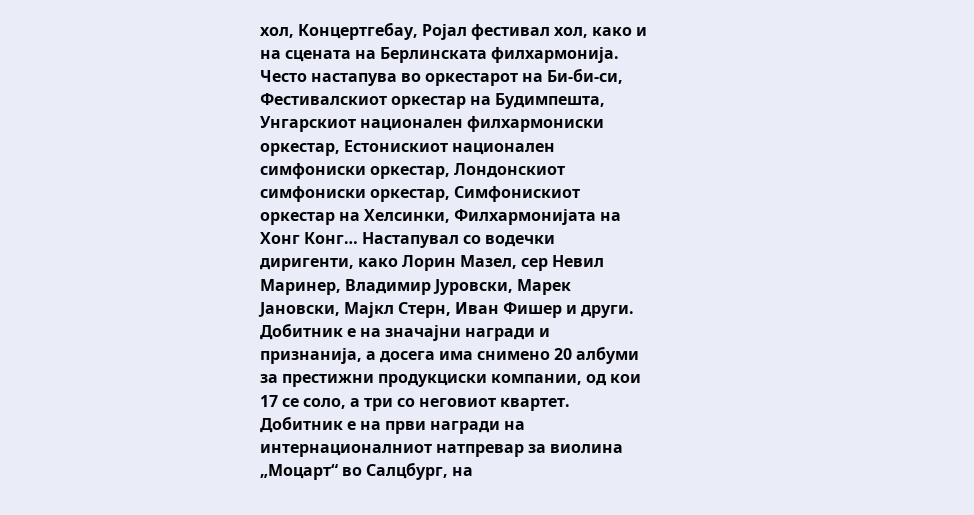хол, Концертгебау, Ројал фестивал хол, како и на сцената на Берлинската филхармонија. Често настапува во оркестарот на Би-би-си, Фестивалскиот оркестар на Будимпешта, Унгарскиот национален филхармониски оркестар, Естонискиот национален симфониски оркестар, Лондонскиот симфониски оркестар, Симфонискиот оркестар на Хелсинки, Филхармонијата на Хонг Конг… Настапувал со водечки диригенти, како Лорин Мазел, сер Невил Маринер, Владимир Јуровски, Марек Јановски, Мајкл Стерн, Иван Фишер и други. Добитник е на значајни награди и признанија, а досега има снимено 20 албуми за престижни продукциски компании, од кои 17 се соло, а три со неговиот квартет. Добитник е на први награди на интернационалниот натпревар за виолина „Моцарт“ во Салцбург, на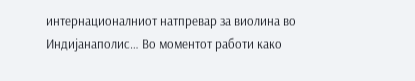интернационалниот натпревар за виолина во Индијанаполис… Во моментот работи како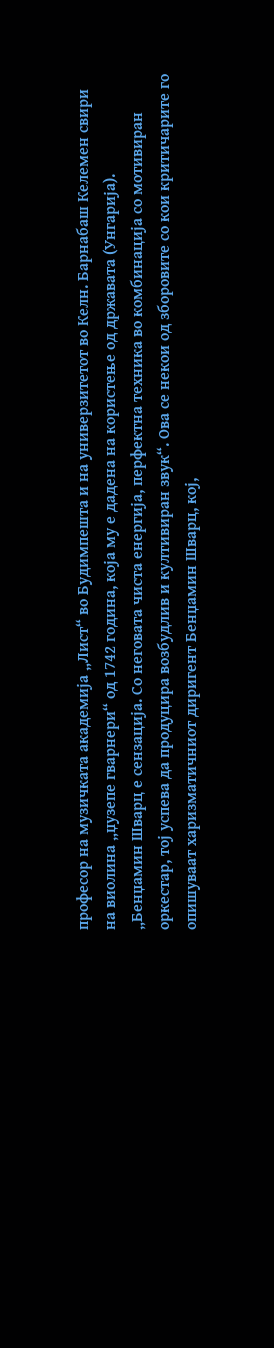професор на музичката академија „Лист“ во Будимпешта и на универзитетот во Келн. Барнабаш Келемен свири на виолина „џузепе гварнери“ од 1742 година, која му е дадена на користење од државата (Унгарија).
„Бенџамин Шварц е сензација. Со неговата чиста енергија, перфектна техника во комбинација со мотивиран оркестар, тој успева да продуцира возбудлив и култивиран звук“. Ова се некои од зборовите со кои критичарите го опишуваат харизматичниот диригент Бенџамин Шварц, кој,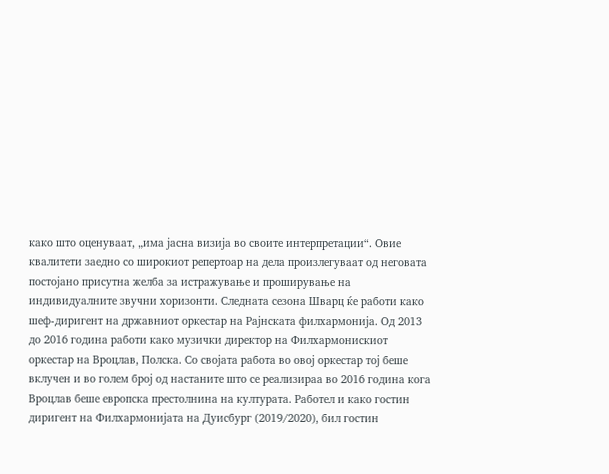како што оценуваат, „има јасна визија во своите интерпретации“. Овие квалитети заедно со широкиот репертоар на дела произлегуваат од неговата постојано присутна желба за истражување и проширување на индивидуалните звучни хоризонти. Следната сезона Шварц ќе работи како шеф-диригент на државниот оркестар на Рајнската филхармонија. Од 2013 до 2016 година работи како музички директор на Филхармонискиот оркестар на Вроцлав, Полска. Со својата работа во овој оркестар тој беше вклучен и во голем број од настаните што се реализираа во 2016 година кога Вроцлав беше европска престолнина на културата. Работел и како гостин диригент на Филхармонијата на Дуисбург (2019/2020), бил гостин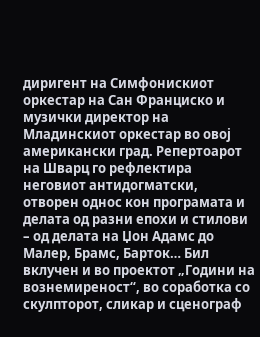диригент на Симфонискиот оркестар на Сан Франциско и музички директор на Младинскиот оркестар во овој американски град. Репертоарот на Шварц го рефлектира неговиот антидогматски, отворен однос кон програмата и делата од разни епохи и стилови – од делата на Џон Адамс до Малер, Брамс, Барток… Бил вклучен и во проектот „Години на вознемиреност“, во соработка со скулпторот, сликар и сценограф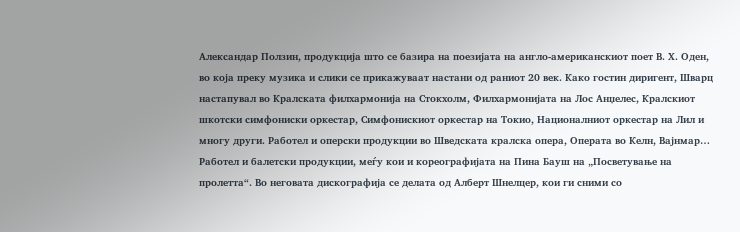Александар Ползин, продукција што се базира на поезијата на англо-американскиот поет В. Х. Оден, во која преку музика и слики се прикажуваат настани од раниот 20 век. Како гостин диригент, Шварц настапувал во Кралската филхармонија на Стокхолм, Филхармонијата на Лос Анџелес, Кралскиот шкотски симфониски оркестар, Симфонискиот оркестар на Токио, Националниот оркестар на Лил и многу други. Работел и оперски продукции во Шведската кралска опера, Операта во Келн, Вајнмар… Работел и балетски продукции, меѓу кои и кореографијата на Пина Бауш на „Посветување на пролетта“. Во неговата дискографија се делата од Алберт Шнелцер, кои ги сними со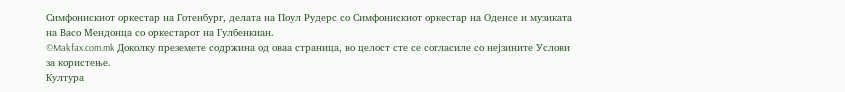Симфонискиот оркестар на Готенбург, делата на Поул Рудерс со Симфонискиот оркестар на Оденсе и музиката на Васо Мендонца со оркестарот на Гулбенкиан.
©Makfax.com.mk Доколку преземете содржина од оваа страница, во целост сте се согласиле со нејзините Услови за користење.
Култура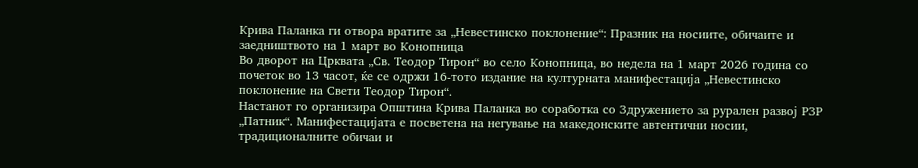Крива Паланка ги отвора вратите за „Невестинско поклонение“: Празник на носиите, обичаите и заедништвото на 1 март во Конопница
Во дворот на Црквата „Св. Теодор Тирон“ во село Конопница, во недела на 1 март 2026 година со почеток во 13 часот, ќе се одржи 16-тото издание на културната манифестација „Невестинско поклонение на Свети Теодор Тирон“.
Настанот го организира Општина Крива Паланка во соработка со Здружението за рурален развој РЗР „Патник“. Манифестацијата е посветена на негување на македонските автентични носии, традиционалните обичаи и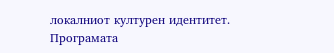локалниот културен идентитет.
Програмата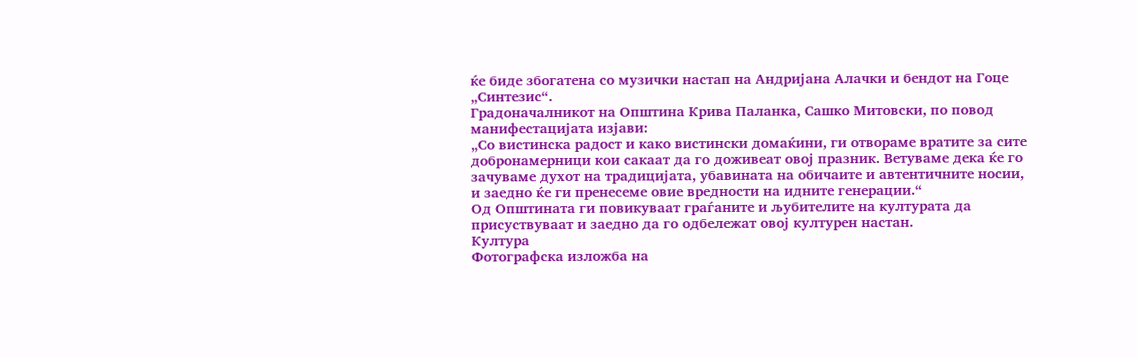ќе биде збогатена со музички настап на Андријана Алачки и бендот на Гоце „Синтезис“.
Градоначалникот на Општина Крива Паланка, Сашко Митовски, по повод манифестацијата изјави:
„Со вистинска радост и како вистински домаќини, ги отвораме вратите за сите добронамерници кои сакаат да го доживеат овој празник. Ветуваме дека ќе го зачуваме духот на традицијата, убавината на обичаите и автентичните носии, и заедно ќе ги пренесеме овие вредности на идните генерации.“
Од Општината ги повикуваат граѓаните и љубителите на културата да присуствуваат и заедно да го одбележат овој културен настан.
Култура
Фотографска изложба на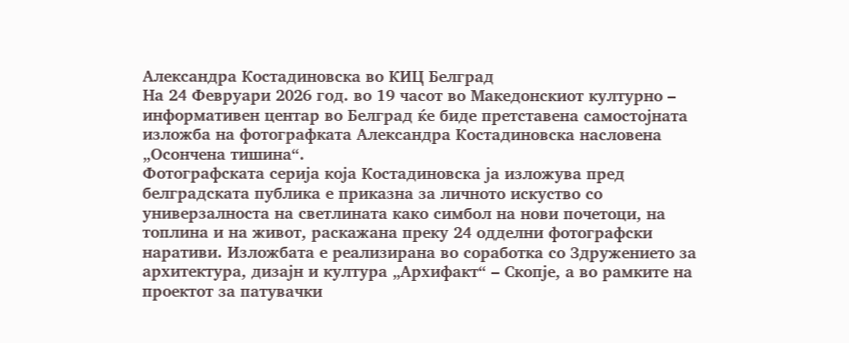Александра Костадиновска во КИЦ Белград
На 24 Февруари 2026 год. во 19 часот во Македонскиот културно – информативен центар во Белград ќе биде претставена самостојната изложба на фотографката Александра Костадиновска насловена „Осончена тишина“.
Фотографската серија која Костадиновска ја изложува пред белградската публика е приказна за личното искуство со универзалноста на светлината како симбол на нови почетоци, на топлина и на живот, раскажана преку 24 одделни фотографски наративи. Изложбата е реализирана во соработка со Здружението за архитектура, дизајн и култура „Архифакт“ – Скопје, а во рамките на проектот за патувачки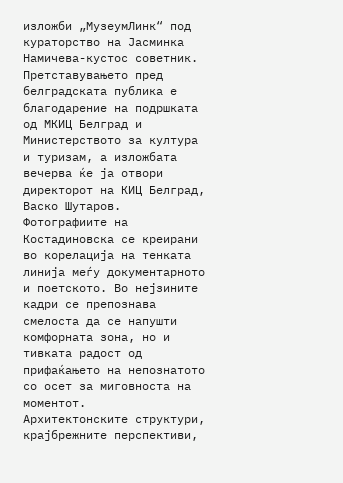изложби „МузеумЛинк“ под кураторство на Јасминка Намичева-кустос советник. Претставувањето пред белградската публика е благодарение на подршката од МКИЦ Белград и Министерството за култура и туризам, а изложбата вечерва ќе ја отвори директорот на КИЦ Белград, Васко Шутаров.
Фотографиите на Костадиновска се креирани во корелација на тенката линија меѓу документарното и поетското. Во нејзините кадри се препознава смелоста да се напушти комфорната зона, но и тивката радост од прифаќањето на непознатото со осет за миговноста на моментот.
Архитектонските структури, крајбрежните перспективи,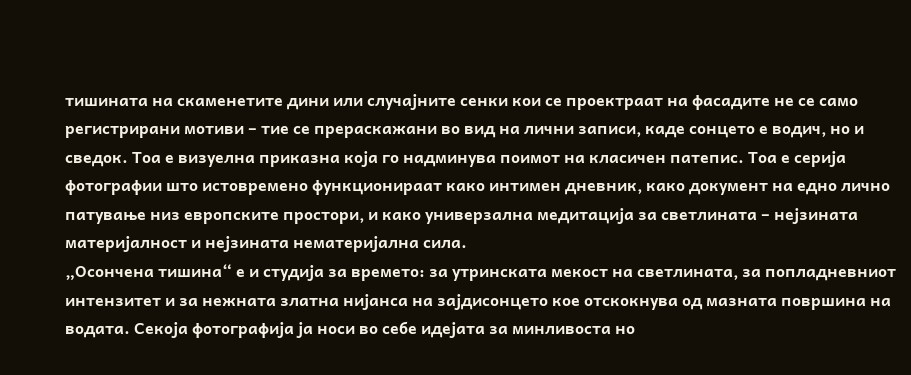тишината на скаменетите дини или случајните сенки кои се проектраат на фасадите не се само регистрирани мотиви – тие се прераскажани во вид на лични записи, каде сонцето е водич, но и сведок. Тоа е визуелна приказна која го надминува поимот на класичен патепис. Тоа е серија фотографии што истовремено функционираат како интимен дневник, како документ на едно лично патување низ европските простори, и како универзална медитација за светлината – нејзината материјалност и нејзината нематеријална сила.
„Осончена тишина“ е и студија за времето: за утринската мекост на светлината, за попладневниот интензитет и за нежната златна нијанса на зајдисонцето кое отскокнува од мазната површина на водата. Секоја фотографија ја носи во себе идејата за минливоста но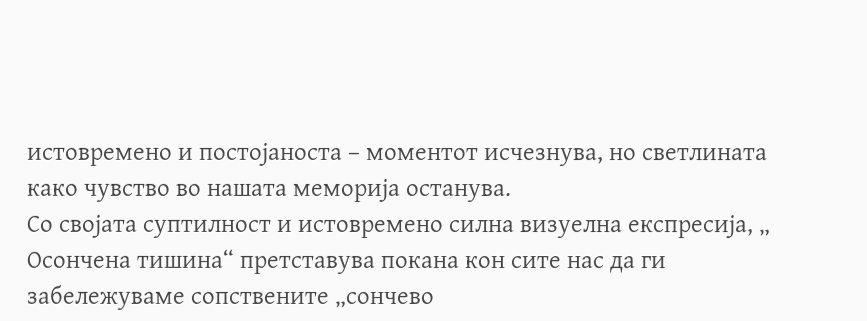истовремено и постојаноста – моментот исчезнува, но светлината како чувство во нашата меморија останува.
Со својата суптилност и истовремено силна визуелна експресија, „ Осончена тишина“ претставува покана кон сите нас да ги забележуваме сопствените „сончево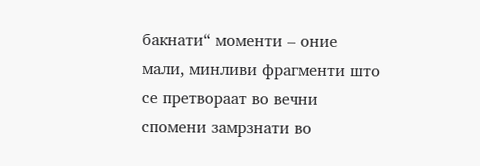бакнати“ моменти – оние мали, минливи фрагменти што се претвораат во вечни спомени замрзнати во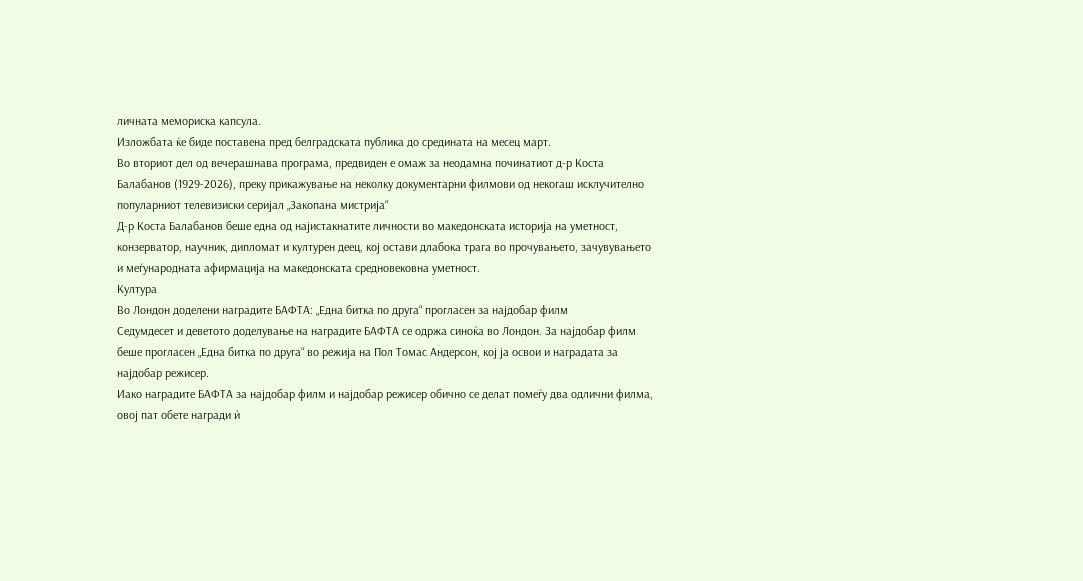личната мемориска капсула.
Изложбата ќе биде поставена пред белградската публика до средината на месец март.
Во вториот дел од вечерашнава програма, предвиден е омаж за неодамна починатиот д-р Коста Балабанов (1929-2026), преку прикажување на неколку документарни филмови од некогаш исклучително популарниот телевизиски серијал „Закопана мистрија“
Д-р Коста Балабанов беше една од најистакнатите личности во македонската историја на уметност, конзерватор, научник, дипломат и културен деец, кој остави длабока трага во прочувањето, зачувувањето и меѓународната афирмација на македонската средновековна уметност.
Култура
Во Лондон доделени наградите БАФТА: „Една битка по друга“ прогласен за најдобар филм
Седумдесет и деветото доделување на наградите БАФТА се одржа синоќа во Лондон. За најдобар филм беше прогласен „Една битка по друга“ во режија на Пол Томас Андерсон, кој ја освои и наградата за најдобар режисер.
Иако наградите БАФТА за најдобар филм и најдобар режисер обично се делат помеѓу два одлични филма, овој пат обете награди ѝ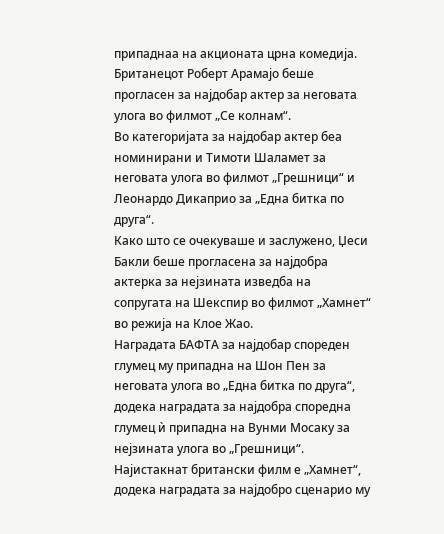припаднаа на акционата црна комедија.
Британецот Роберт Арамајо беше прогласен за најдобар актер за неговата улога во филмот „Се колнам“.
Во категоријата за најдобар актер беа номинирани и Тимоти Шаламет за неговата улога во филмот „Грешници“ и Леонардо Дикаприо за „Една битка по друга“.
Како што се очекуваше и заслужено, Џеси Бакли беше прогласена за најдобра актерка за нејзината изведба на сопругата на Шекспир во филмот „Хамнет“ во режија на Клое Жао.
Наградата БАФТА за најдобар спореден глумец му припадна на Шон Пен за неговата улога во „Една битка по друга“, додека наградата за најдобра споредна глумец ѝ припадна на Вунми Мосаку за нејзината улога во „Грешници“.
Најистакнат британски филм е „Хамнет“, додека наградата за најдобро сценарио му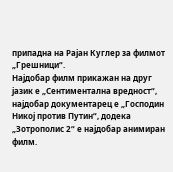припадна на Рајан Куглер за филмот „Грешници“.
Најдобар филм прикажан на друг јазик е „Сентиментална вредност“, најдобар документарец е „Господин Никој против Путин“, додека „Зотрополис 2“ е најдобар анимиран филм.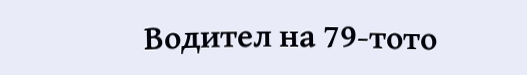Водител на 79-тото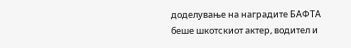доделување на наградите БАФТА беше шкотскиот актер, водител и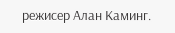режисер Алан Каминг.